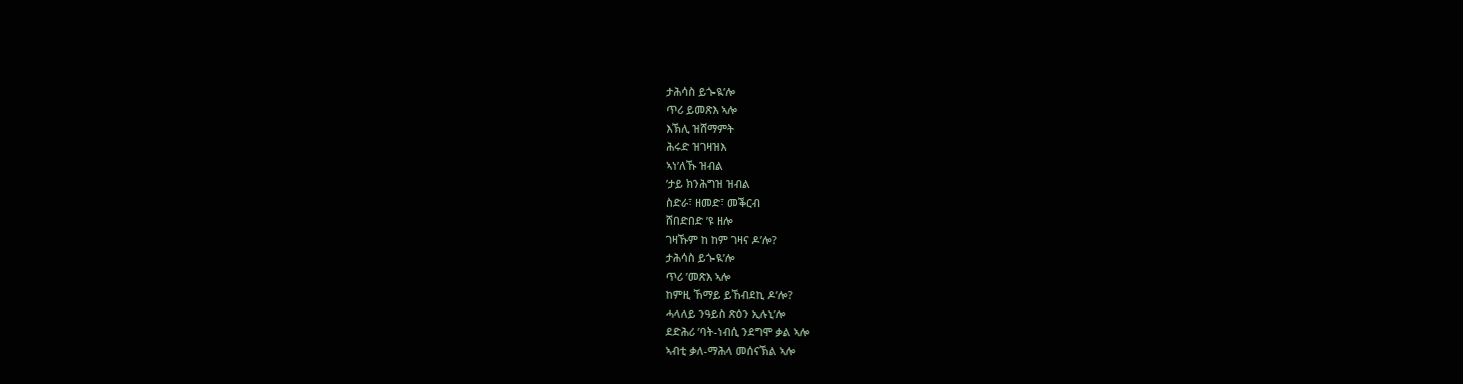ታሕሳስ ይጐዪ’ሎ
ጥሪ ይመጽእ ኣሎ
እኽሊ ዝሸማምት
ሕሩድ ዝገዛዝእ
ኣነ’ለኹ ዝብል
’ታይ ክንሕግዝ ዝብል
ስድራ፣ ዘመድ፣ መቕርብ
ሸበድበድ ’ዩ ዘሎ
ገዛኹም ከ ከም ገዛና ዶ’ሎ?
ታሕሳስ ይጐዪ’ሎ
ጥሪ ’መጽእ ኣሎ
ከምዚ ኸማይ ይኸብደኪ ዶ’ሎ?
ሓላለይ ንዓይስ ጽዕን ኢሉኒ’ሎ
ደድሕሪ ’ባት-ነብሲ ንደግሞ ቃል ኣሎ
ኣብቲ ቃለ-ማሕላ መሰናኽል ኣሎ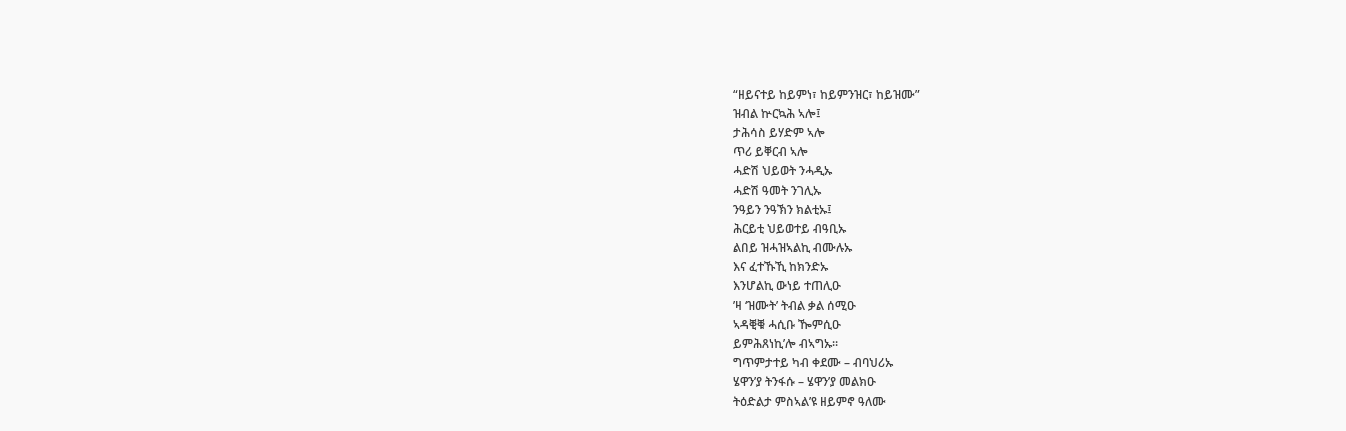“ዘይናተይ ከይምነ፣ ከይምንዝር፣ ከይዝሙ”
ዝብል ኵርኳሕ ኣሎ፤
ታሕሳስ ይሃድም ኣሎ
ጥሪ ይቐርብ ኣሎ
ሓድሽ ህይወት ንሓዲኡ
ሓድሽ ዓመት ንገሊኡ
ንዓይን ንዓኽን ክልቲኡ፤
ሕርይቲ ህይወተይ ብዓቢኡ
ልበይ ዝሓዝኣልኪ ብሙሉኡ
እና ፈተኹኺ ከክንድኡ
እንሆልኪ ውነይ ተጠሊዑ
’ዛ ‘ዝሙት’ ትብል ቃል ሰሚዑ
ኣዳቒቑ ሓሲቡ ዀምሲዑ
ይምሕጸነኪ’ሎ ብኣግኡ።
ግጥምታተይ ካብ ቀደሙ – ብባህሪኡ
ሄዋን’ያ ትንፋሱ – ሄዋን’ያ መልክዑ
ትዕድልታ ምስኣል’ዩ ዘይምኖ ዓለሙ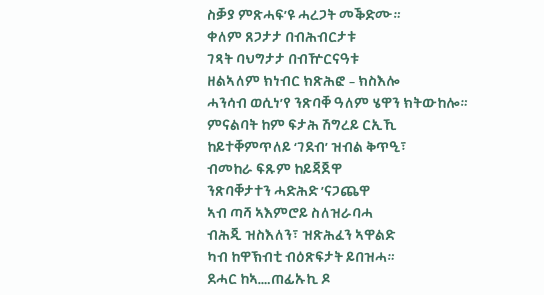ስቓያ ምጽሓፍ’ዩ ሓረጋት መቕድሙ።
ቀለም ጸጋታታ በብሕብርታቱ
ገጻት ባህግታታ በብዅርናዓቱ
ዘልኣለም ክነብር ክጽሕፎ – ክስእሎ
ሓንሳብ ወሲነ’የ ንጽባቐ ዓለም ሄዋን ክትውከሎ።
ምናልባት ከም ፍታሕ ሽግረይ ርኢኺ
ከይተቐምጥለይ ‘ገደብ’ ዝብል ቅጥዒ፣
ብመከራ ፍጹም ከይጃጀዋ
ንጽባቐታተን ሓድሕድ ’ናጋጨዋ
ኣብ ጣሻ ኣእምሮይ ስለዝራባሓ
ብሕጂ ዝስእለን፣ ዝጽሕፈን ኣዋልድ
ካብ ከዋኽብቲ ብዕጽፍታት ይበዝሓ።
ደሓር ከኣ….ጠፊኡኪ ዶ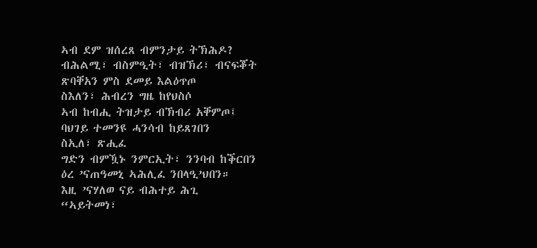ኣብ ደም ዝሰረጸ ብምንታይ ትኽሕዶ?
ብሕልሚ፣ ብስምዒት፣ ብዝኽሪ፣ ብናፍቖት
ጽባቐአን ምስ ደመይ እልዕጥጦ
ስእለን፣ ሕብረን ግዜ ከየህስሶ
ኣብ ከብሒ ትዝታይ ብኽብሪ አቐምጦ፤
ባህገይ ተመንዩ ሓንሳብ ከይጸገበን
ስኢለ፣ ጽሒፈ
ግድን ብምዃኑ ንምርኢት፣ ንንባብ ከቕርበን
ዕረ ’ናጠዓመኒ ኣሕሊፈ ንበላዒ’ህበን።
እዚ ’ናሃለወ ናይ ብሕተይ ሕጊ
“ኣይትመነ፣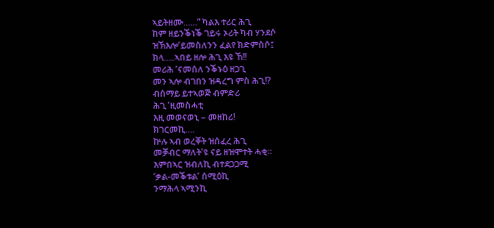ኣይትዘሙ……” ካልእ ተሪር ሕጊ
ከም ዘይንቕነቕ ገይሩ ኦሪት ካብ ሃንደሶ
ዝኽእሎ’ይመስለንን ፈልየ ክድምስሶ፤
ክላ…..ኣበይ ዘሎ ሕጊ እዩ ኸ!!
መሪሕ ’ናመሰለ ንቕኑዕ ዘጋጊ
መን ኣሎ ብገበን ዝዳረግ ምስ ሕጊ!?
ብሰማይ ይተኣወጅ ብምድሪ
ሕጊ ’ዚመስሓቲ
እዚ መወናወኒ – መዘከሪ!
ክገርመኪ….
ኵሉ ኣብ ወረቐት ዝሰፈረ ሕጊ
መቓብር ማለት’ዩ ናይ ዘዝሞተት ሓቂ።
እምበኣር ዝብለኪ ብተደጋጋሚ
‘ቃል-መቕቱል’ ሰሚዕኪ
ንማሕላ ኣሚንኪ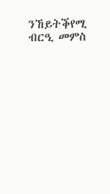ንኸይትቕየሚ
ብርዒ መምስ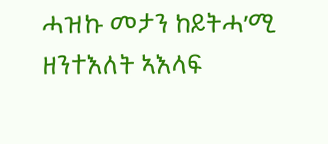ሓዝኩ መታን ከይትሓ’ሚ
ዘንተእለት ኣእላፍ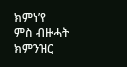ክምነ’የ
ምስ ብዙሓት ክምንዝር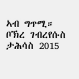ኣብ ግጥሚ።
ቦኽረ ገብረየሱስ
ታሕሳስ 2015